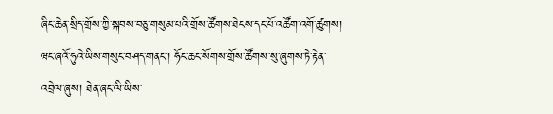ཞིང་ཆེན་སྲིད་གྲོས་ཀྱི་སྐབས་བཅུ་གསུམ་པའི་གྲོས་ཚོགས་ཐེངས་དང་པོ་འཚོག་འགོ་ཚུགས།
ཝང་ཞའོ་ཧུའེ་ཡིས་གསུང་བཤད་གནང་། ཧོང་ཆང་སོགས་གྲོས་ཚོགས་སུ་ཞུགས་ཏེ་རྟེན་འབྲེལ་ཞུས། ཐེན་ཞང་ལི་ཡིས་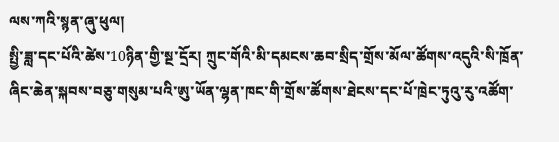ལས་ཀའི་སྙན་ཞུ་ཕུལ།
སྤྱི་ཟླ་དང་པོའི་ཚེས་10ཉིན་གྱི་སྔ་དྲོར། ཀྲུང་གོའི་མི་དམངས་ཆབ་སྲིད་གྲོས་མོལ་ཚོགས་འདུའི་སི་ཁྲོན་ཞིང་ཆེན་སྐབས་བཅུ་གསུམ་པའི་ཨུ་ཡོན་ལྷན་ཁང་གི་གྲོས་ཚོགས་ཐེངས་དང་པོ་ཁྲེང་ཏུའུ་རུ་འཚོག་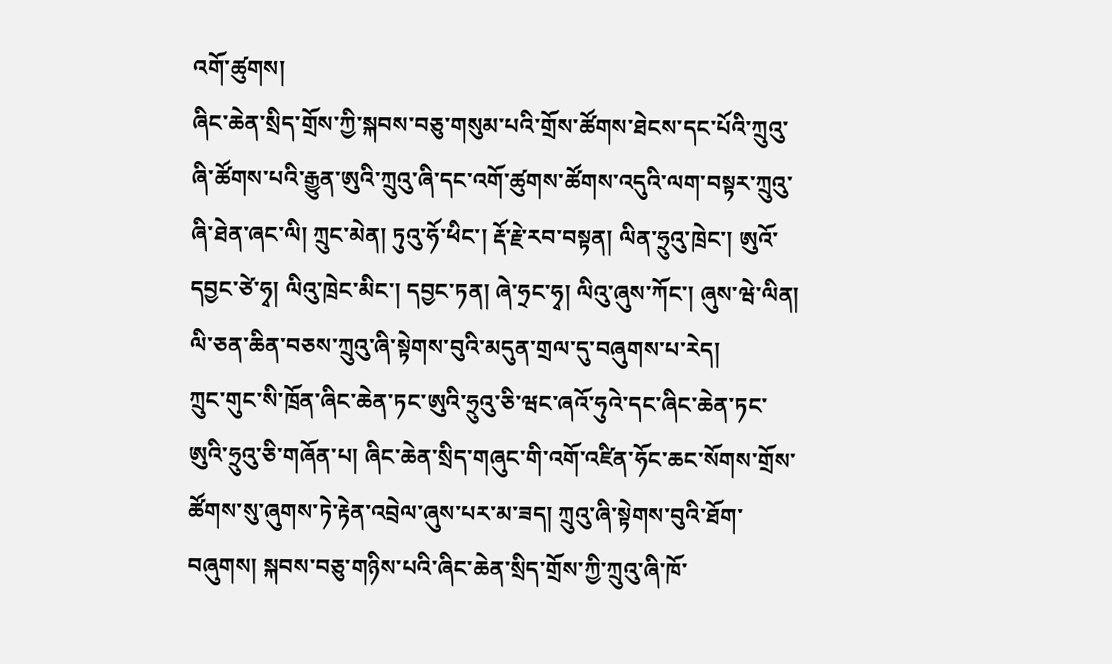འགོ་ཚུགས།
ཞིང་ཆེན་སྲིད་གྲོས་ཀྱི་སྐབས་བཅུ་གསུམ་པའི་གྲོས་ཚོགས་ཐེངས་དང་པོའི་ཀྲུའུ་ཞི་ཚོགས་པའི་རྒྱུན་ཨུའི་ཀྲུའུ་ཞི་དང་འགོ་ཚུགས་ཚོགས་འདུའི་ལག་བསྟར་ཀྲུའུ་ཞི་ཐེན་ཞང་ལི། ཀྲུང་མེན། ཏུའུ་ཧོ་ཕིང་། རྡོ་རྗེ་རབ་བསྟན། ལིན་ཧྲུའུ་ཁྲེང་། ཨུའོ་དབྱང་ཙེ་ཧྭ། ལིའུ་ཁྲེང་མིང་། དབྱང་ཏན། ཞེ་ཧྲང་ཧྭ། ལིའུ་ཞུས་ཀོང་། ཞུས་ཝེ་ལིན། ལི་ཅན་ཆིན་བཅས་ཀྲུའུ་ཞི་སྟེགས་བུའི་མདུན་གྲལ་དུ་བཞུགས་པ་རེད།
ཀྲུང་གུང་སི་ཁྲོན་ཞིང་ཆེན་ཏང་ཨུའི་ཧྲུའུ་ཅི་ཝང་ཞའོ་ཧུའེ་དང་ཞིང་ཆེན་ཏང་ཨུའི་ཧྲུའུ་ཅི་གཞོན་པ། ཞིང་ཆེན་སྲིད་གཞུང་གི་འགོ་འཛིན་ཧོང་ཆང་སོགས་གྲོས་ཚོགས་སུ་ཞུགས་ཏེ་རྟེན་འབྲེལ་ཞུས་པར་མ་ཟད། ཀྲུའུ་ཞི་སྟེགས་བུའི་ཐོག་བཞུགས། སྐབས་བཅུ་གཉིས་པའི་ཞིང་ཆེན་སྲིད་གྲོས་ཀྱི་ཀྲུའུ་ཞི་ཁོ་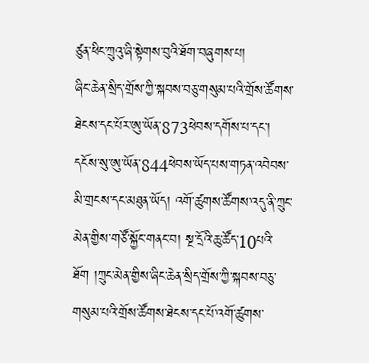ཙུན་ཕིང་ཀྲུའུ་ཞི་སྟེགས་བུའི་ཐོག་བཞུགས་པ།
ཞིང་ཆེན་སྲིད་གྲོས་ཀྱི་སྐབས་བཅུ་གསུམ་པའི་གྲོས་ཚོགས་ཐེངས་དང་པོར་ཨུ་ཡོན་873ཕེབས་དགོས་པ་དང་། དངོས་སུ་ཨུ་ཡོན་844ཕེབས་ཡོད་པས་གཏན་འབེབས་མི་གྲངས་དང་མཐུན་ཡོད། འགོ་ཚུགས་ཚོགས་འདུ་ནི་ཀྲུང་མེན་གྱིས་གཙོ་སྐྱོང་གནང་བ། སྔ་དྲོའི་ཆུ་ཚོད་10པའི་ཐོག །ཀྲུང་མེན་གྱིས་ཞིང་ཆེན་སྲིད་གྲོས་ཀྱི་སྐབས་བཅུ་གསུམ་པའི་གྲོས་ཚོགས་ཐེངས་དང་པོ་འགོ་ཚུགས་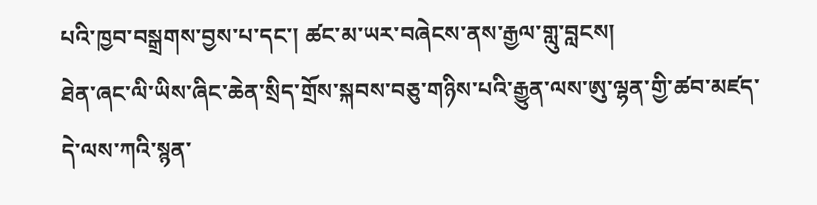པའི་ཁྱབ་བསྒྲགས་བྱས་པ་དང་། ཚང་མ་ཡར་བཞེངས་ནས་རྒྱལ་གླུ་བླངས།
ཐེན་ཞང་ལི་ཡིས་ཞིང་ཆེན་སྲིད་གྲོས་སྐབས་བཅུ་གཉིས་པའི་རྒྱུན་ལས་ཨུ་ལྷན་གྱི་ཚབ་མཛད་དེ་ལས་ཀའི་སྙན་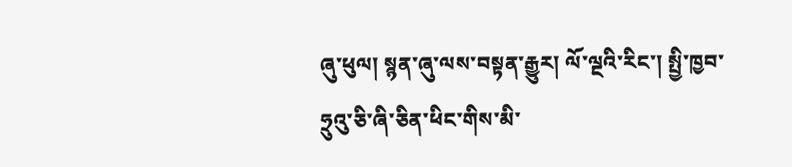ཞུ་ཕུལ། སྙན་ཞུ་ལས་བསྟན་རྒྱུར། ལོ་ལྔའི་རིང་། སྤྱི་ཁྱབ་ཧྲུའུ་ཅི་ཞི་ཅིན་ཕིང་གིས་མི་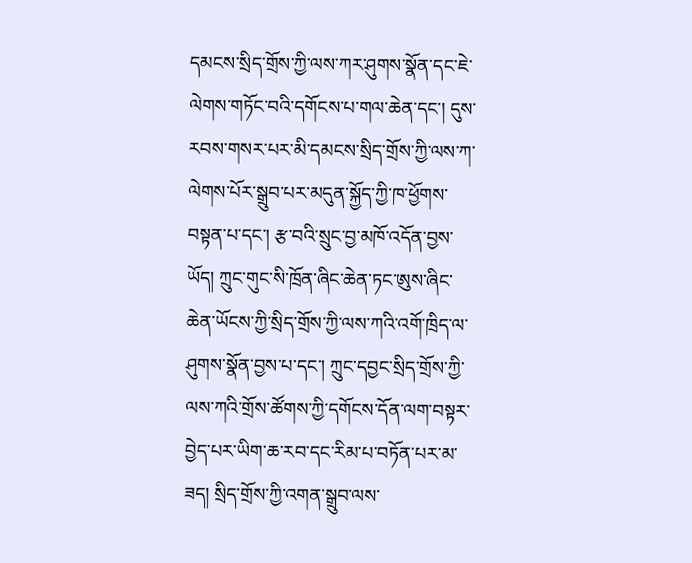དམངས་སྲིད་གྲོས་ཀྱི་ལས་ཀར་ཤུགས་སྣོན་དང་ཇེ་ལེགས་གཏོང་བའི་དགོངས་པ་གལ་ཆེན་དང་། དུས་རབས་གསར་པར་མི་དམངས་སྲིད་གྲོས་ཀྱི་ལས་ཀ་ལེགས་པོར་སྒྲུབ་པར་མདུན་སྐྱོད་ཀྱི་ཁ་ཕྱོགས་བསྟན་པ་དང་། རྩ་བའི་སྲུང་བྱ་མཁོ་འདོན་བྱས་ཡོད། ཀྲུང་གུང་སི་ཁྲོན་ཞིང་ཆེན་ཏང་ཨུས་ཞིང་ཆེན་ཡོངས་ཀྱི་སྲིད་གྲོས་ཀྱི་ལས་ཀའི་འགོ་ཁྲིད་ལ་ཤུགས་སྣོན་བྱས་པ་དང་། ཀྲུང་དབྱང་སྲིད་གྲོས་ཀྱི་ལས་ཀའི་གྲོས་ཚོགས་ཀྱི་དགོངས་དོན་ལག་བསྟར་བྱེད་པར་ཡིག་ཆ་རབ་དང་རིམ་པ་བཏོན་པར་མ་ཟད། སྲིད་གྲོས་ཀྱི་འགན་སྒྲུབ་ལས་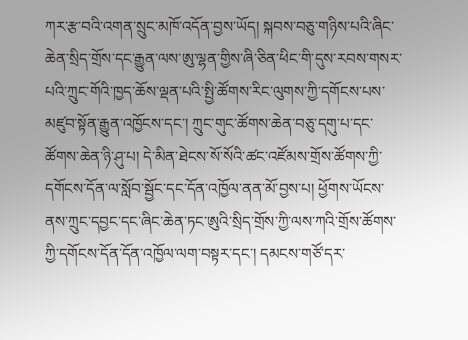ཀར་རྩ་བའི་འགན་སྲུང་མཁོ་འདོན་བྱས་ཡོད། སྐབས་བཅུ་གཉིས་པའི་ཞིང་ཆེན་སྲིད་གྲོས་དང་རྒྱུན་ལས་ཨུ་ལྷན་གྱིས་ཞི་ཅིན་ཕིང་གི་དུས་རབས་གསར་པའི་ཀྲུང་གོའི་ཁྱད་ཆོས་ལྡན་པའི་སྤྱི་ཚོགས་རིང་ལུགས་ཀྱི་དགོངས་པས་མཛུབ་སྟོན་རྒྱུན་འཁྱོངས་དང་། ཀྲུང་གུང་ཚོགས་ཆེན་བཅུ་དགུ་པ་དང་ཚོགས་ཆེན་ཉི་ཤུ་པ། དེ་མིན་ཐེངས་སོ་སོའི་ཚང་འཛོམས་གྲོས་ཚོགས་ཀྱི་དགོངས་དོན་ལ་སློབ་སྦྱོང་དང་དོན་འཁྱོལ་ནན་མོ་བྱས་པ། ཕྱོགས་ཡོངས་ནས་ཀྲུང་དབྱང་དང་ཞིང་ཆེན་ཏང་ཨུའི་སྲིད་གྲོས་ཀྱི་ལས་ཀའི་གྲོས་ཚོགས་ཀྱི་དགོངས་དོན་དོན་འཁྱོལ་ལག་བསྟར་དང་། དམངས་གཙོ་དར་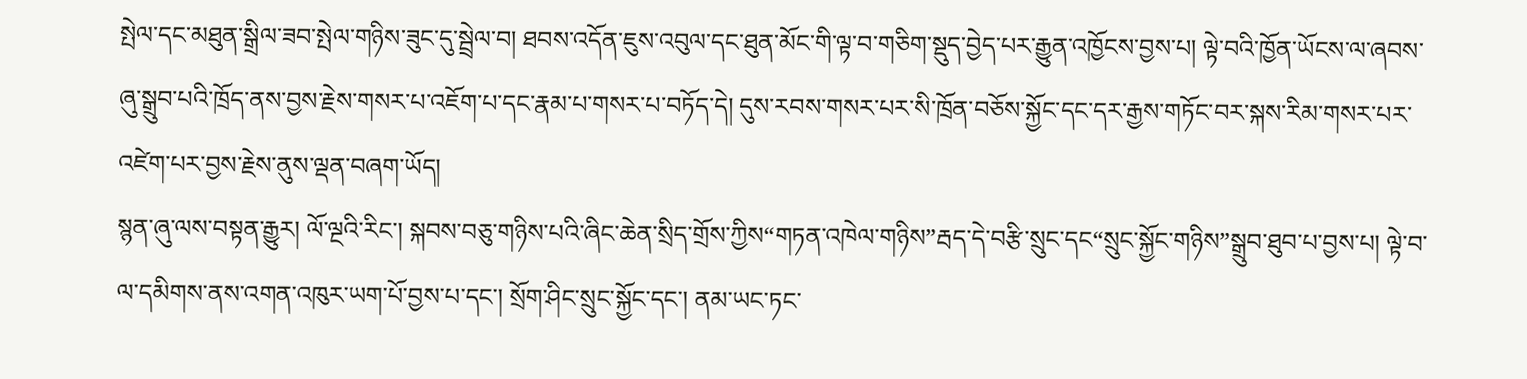སྤེལ་དང་མཐུན་སྒྲིལ་ཟབ་སྤེལ་གཉིས་ཟུང་དུ་སྦྲེལ་བ། ཐབས་འདོན་ཇུས་འབུལ་དང་ཐུན་མོང་གི་ལྟ་བ་གཅིག་སྡུད་བྱེད་པར་རྒྱུན་འཁྱོངས་བྱས་པ། ལྟེ་བའི་ཁྱོན་ཡོངས་ལ་ཞབས་ཞུ་སྒྲུབ་པའི་ཁྲོད་ནས་བྱས་རྗེས་གསར་པ་འཇོག་པ་དང་རྣམ་པ་གསར་པ་བཏོད་དེ། དུས་རབས་གསར་པར་སི་ཁྲོན་བཅོས་སྐྱོང་དང་དར་རྒྱས་གཏོང་བར་སྐས་རིམ་གསར་པར་འཛེག་པར་བྱས་རྗེས་ནུས་ལྡན་བཞག་ཡོད།
སྙན་ཞུ་ལས་བསྟན་རྒྱུར། ལོ་ལྔའི་རིང་། སྐབས་བཅུ་གཉིས་པའི་ཞིང་ཆེན་སྲིད་གྲོས་ཀྱིས“གཏན་འཁེལ་གཉིས”རྦད་དེ་བརྩི་སྲུང་དང“སྲུང་སྐྱོང་གཉིས”སྒྲུབ་ཐུབ་པ་བྱས་པ། ལྟེ་བ་ལ་དམིགས་ནས་འགན་འཁུར་ཡག་པོ་བྱས་པ་དང་། སྲོག་ཤིང་སྲུང་སྐྱོང་དང་། ནམ་ཡང་ཏང་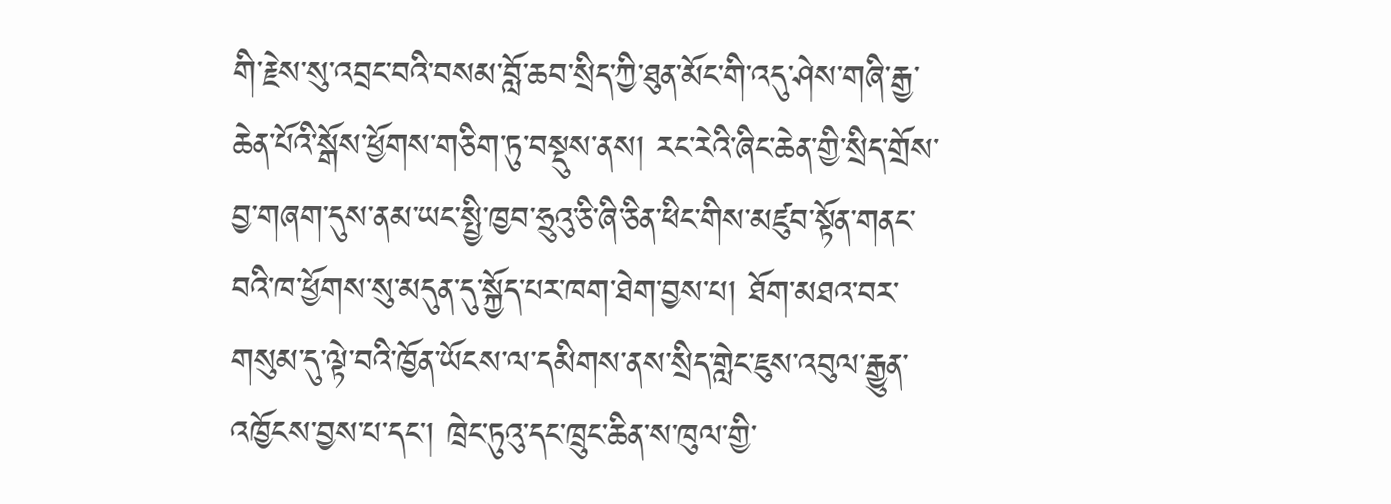གི་རྗེས་སུ་འབྲང་བའི་བསམ་བློ་ཆབ་སྲིད་ཀྱི་ཐུན་མོང་གི་འདུ་ཤེས་གཞི་རྒྱ་ཆེན་པོའི་སྒོས་ཕྱོགས་གཅིག་ཏུ་བསྡུས་ནས། རང་རེའི་ཞིང་ཆེན་གྱི་སྲིད་གྲོས་བྱ་གཞག་དུས་ནམ་ཡང་སྤྱི་ཁྱབ་ཧྲུའུ་ཅི་ཞི་ཅིན་ཕིང་གིས་མཛུབ་སྟོན་གནང་བའི་ཁ་ཕྱོགས་སུ་མདུན་དུ་སྐྱོད་པར་ཁག་ཐེག་བྱས་པ། ཐོག་མཐའ་བར་གསུམ་དུ་ལྟེ་བའི་ཁྱོན་ཡོངས་ལ་དམིགས་ནས་སྲིད་གླེང་ཇུས་འབུལ་རྒྱུན་འཁྱོངས་བྱས་པ་དང་། ཁྲེང་ཏུའུ་དང་ཁྲུང་ཆིན་ས་ཁུལ་གྱི་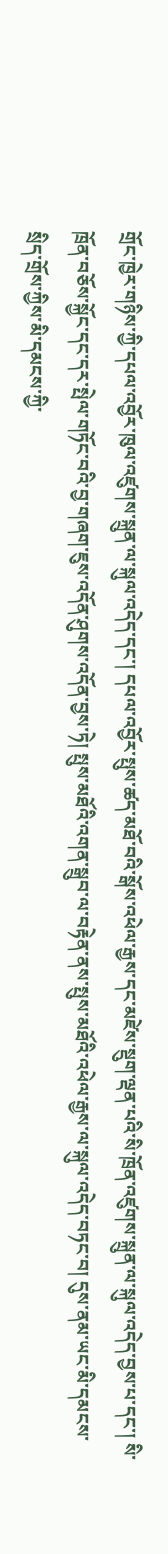གྲོང་ཁྱེར་གཉིས་ཀྱི་དཔལ་འབྱོར་ཁུལ་འཛུགས་སྐྲུན་ལ་སྐུལ་འདེད་དང་། དཔལ་འབྱོར་སྤུས་ཚད་མཐོ་བའི་སྒོས་འཕེལ་རྒྱས་དང་མཛེས་སྡུག་ལྡན་པའི་སི་ཁྲོན་འཛུགས་སྐྲུན་ལ་སྐུལ་འདེད་བྱས་པ་དང་། སི་ཁྲོན་བཅོས་སྐྱོང་དང་དར་སྤེལ་གཏོང་བའི་བྱ་གཞག་ཇུས་འདོན་ཤུགས་འདོན་བྱས་ཏེ། སྤུས་མཐོའི་འགན་སྒྲུབ་ལ་བརྟེན་ནས་སྤུས་མཐོའི་འཕེལ་རྒྱས་ལ་སྐུལ་འདེད་བཏང་བ། དུས་ནམ་ཡང་མི་དམངས་སྲིད་གྲོས་ཀྱིས་མི་དམངས་ཀྱི་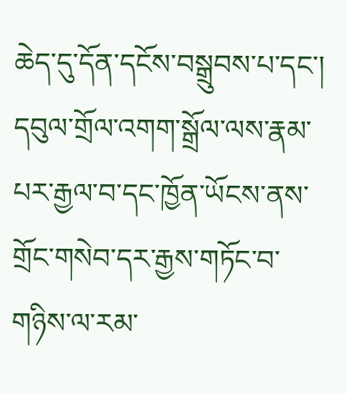ཆེད་དུ་དོན་དངོས་བསྒྲུབས་པ་དང་། དབུལ་གྲོལ་འགག་སྒྲོལ་ལས་རྣམ་པར་རྒྱལ་བ་དང་ཁྱོན་ཡོངས་ནས་གྲོང་གསེབ་དར་རྒྱས་གཏོང་བ་གཉིས་ལ་རམ་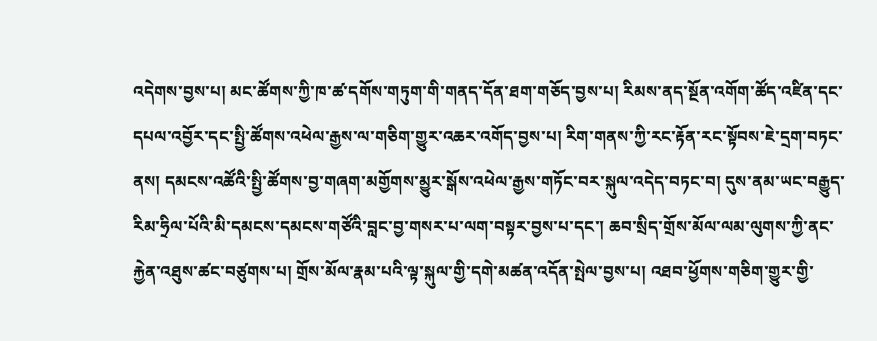འདེགས་བྱས་པ། མང་ཚོགས་ཀྱི་ཁ་ཚ་དགོས་གཏུག་གི་གནད་དོན་ཐག་གཅོད་བྱས་པ། རིམས་ནད་སྔོན་འགོག་ཚོད་འཛིན་དང་དཔལ་འབྱོར་དང་སྤྱི་ཚོགས་འཕེལ་རྒྱས་ལ་གཅིག་གྱུར་འཆར་འགོད་བྱས་པ། རིག་གནས་ཀྱི་རང་རྟོན་རང་སྟོབས་ཇེ་དྲག་བཏང་ནས། དམངས་འཚོའི་སྤྱི་ཚོགས་བྱ་གཞག་མགྱོགས་མྱུར་སྒོས་འཕེལ་རྒྱས་གཏོང་བར་སྐུལ་འདེད་བཏང་བ། དུས་ནམ་ཡང་བརྒྱུད་རིམ་ཧྲིལ་པོའི་མི་དམངས་དམངས་གཙོའི་བླང་བྱ་གསར་པ་ལག་བསྟར་བྱས་པ་དང་། ཆབ་སྲིད་གྲོས་མོལ་ལམ་ལུགས་ཀྱི་ནང་རྐྱེན་འཐུས་ཚང་བཙུགས་པ། གྲོས་མོལ་རྣམ་པའི་ལྟ་སྐུལ་གྱི་དགེ་མཚན་འདོན་སྤེལ་བྱས་པ། འཐབ་ཕྱོགས་གཅིག་གྱུར་གྱི་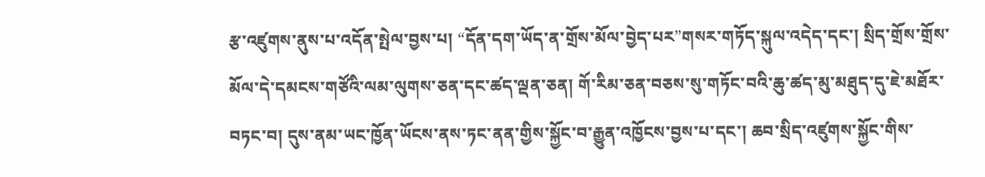རྩ་འཛུགས་ནུས་པ་འདོན་སྤེལ་བྱས་པ། “དོན་དག་ཡོད་ན་གྲོས་མོལ་བྱེད་པར”གསར་གཏོད་སྐུལ་འདེད་དང་། སྲིད་གྲོས་གྲོས་མོལ་དེ་དམངས་གཙོའི་ལམ་ལུགས་ཅན་དང་ཚད་ལྡན་ཅན། གོ་རིམ་ཅན་བཅས་སུ་གཏོང་བའི་ཆུ་ཚད་མུ་མཐུད་དུ་ཇེ་མཐོར་བཏང་བ། དུས་ནམ་ཡང་ཁྱོན་ཡོངས་ནས་ཏང་ནན་གྱིས་སྐྱོང་བ་རྒྱུན་འཁྱོངས་བྱས་པ་དང་། ཆབ་སྲིད་འཛུགས་སྐྱོང་གིས་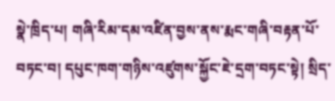སྣེ་ཁྲིད་པ། གཞི་རིམ་དམ་འཛིན་བྱས་ནས་རྨང་གཞི་བརྟན་པོ་བཏང་བ། དཔུང་ཁག་གཉིས་འཛུགས་སྐྱོང་ཇེ་དྲག་བཏང་སྟེ། སྲིད་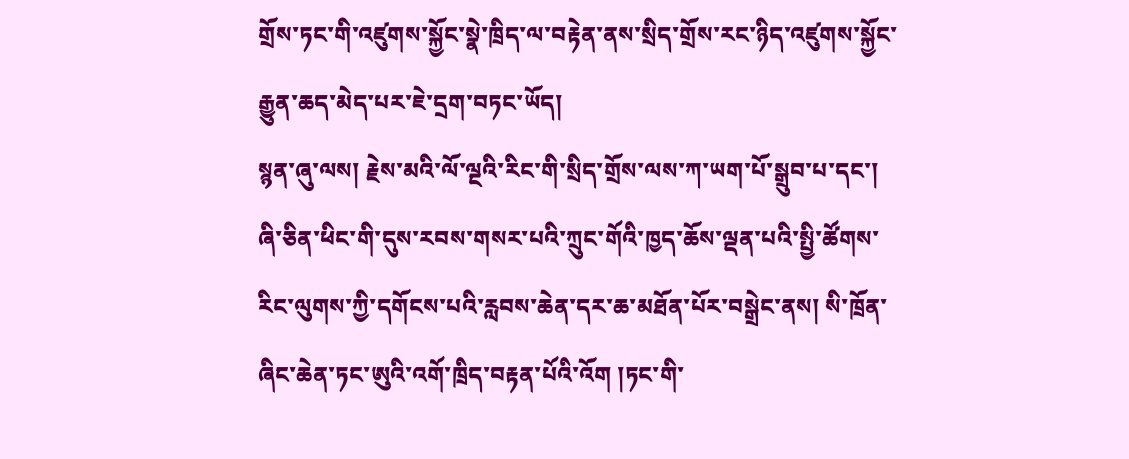གྲོས་ཏང་གི་འཛུགས་སྐྱོང་སྣེ་ཁྲིད་ལ་བརྟེན་ནས་སྲིད་གྲོས་རང་ཉིད་འཛུགས་སྐྱོང་རྒྱུན་ཆད་མེད་པར་ཇེ་དྲག་བཏང་ཡོད།
སྙན་ཞུ་ལས། རྗེས་མའི་ལོ་ལྔའི་རིང་གི་སྲིད་གྲོས་ལས་ཀ་ཡག་པོ་སྒྲུབ་པ་དང་། ཞི་ཅིན་ཕིང་གི་དུས་རབས་གསར་པའི་ཀྲུང་གོའི་ཁྱད་ཆོས་ལྡན་པའི་སྤྱི་ཚོགས་རིང་ལུགས་ཀྱི་དགོངས་པའི་རླབས་ཆེན་དར་ཆ་མཐོན་པོར་བསྒྲེང་ནས། སི་ཁྲོན་ཞིང་ཆེན་ཏང་ཨུའི་འགོ་ཁྲིད་བརྟན་པོའི་འོག །ཏང་གི་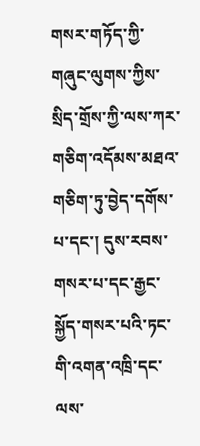གསར་གཏོད་ཀྱི་གཞུང་ལུགས་ཀྱིས་སྲིད་གྲོས་ཀྱི་ལས་ཀར་གཅིག་འདོམས་མཐའ་གཅིག་ཏུ་བྱེད་དགོས་པ་དང་། དུས་རབས་གསར་པ་དང་རྒྱང་སྐྱོད་གསར་པའི་ཏང་གི་འགན་འཁྲི་དང་ལས་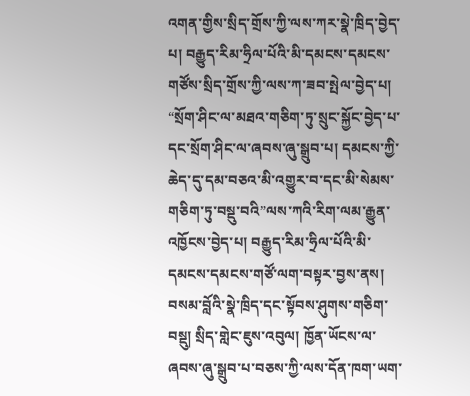འགན་གྱིས་སྲིད་གྲོས་ཀྱི་ལས་ཀར་སྣེ་ཁྲིད་བྱེད་པ། བརྒྱུད་རིམ་ཧྲིལ་པོའི་མི་དམངས་དམངས་གཙོས་སྲིད་གྲོས་ཀྱི་ལས་ཀ་ཟབ་སྤེལ་བྱེད་པ། “སྲོག་ཤིང་ལ་མཐའ་གཅིག་ཏུ་སྲུང་སྐྱོང་བྱེད་པ་དང་སྲོག་ཤིང་ལ་ཞབས་ཞུ་སྒྲུབ་པ། དམངས་ཀྱི་ཆེད་དུ་དམ་བཅའ་མི་འགྱུར་བ་དང་མི་སེམས་གཅིག་ཏུ་བསྡུ་བའི”ལས་ཀའི་རིག་ལམ་རྒྱུན་འཁྱོངས་བྱེད་པ། བརྒྱུད་རིམ་ཧྲིལ་པོའི་མི་དམངས་དམངས་གཙོ་ལག་བསྟར་བྱས་ནས། བསམ་བློའི་སྣེ་ཁྲིད་དང་སྟོབས་ཤུགས་གཅིག་བསྡུ། སྲིད་གླེང་ཇུས་འབུལ། ཁྱོན་ཡོངས་ལ་ཞབས་ཞུ་སྒྲུབ་པ་བཅས་ཀྱི་ལས་དོན་ཁག་ཡག་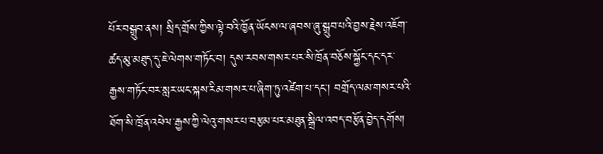པོར་བསྒྲུབ་ནས། སྲིད་གྲོས་ཀྱིས་ལྟེ་བའི་ཁྱོན་ཡོངས་ལ་ཞབས་ཞུ་སྒྲུབ་པའི་བྱས་རྗེས་འཇོག་ཚད་མུ་མཐུད་དུ་ཇེ་ལེགས་གཏོང་བ། དུས་རབས་གསར་པར་སི་ཁྲོན་བཅོས་སྐྱོང་དང་དར་རྒྱས་གཏོང་བར་སླར་ཡང་སྐས་རིམ་གསར་པ་ཞིག་ཏུ་འཛེག་པ་དང་། བགྲོད་ལམ་གསར་པའི་ཐོག་སི་ཁྲོན་འཕེལ་རྒྱས་ཀྱི་ལེའུ་གསར་པ་བརྩམ་པར་མཐུན་སྒྲིལ་འབད་བརྩོན་བྱེད་དགོས།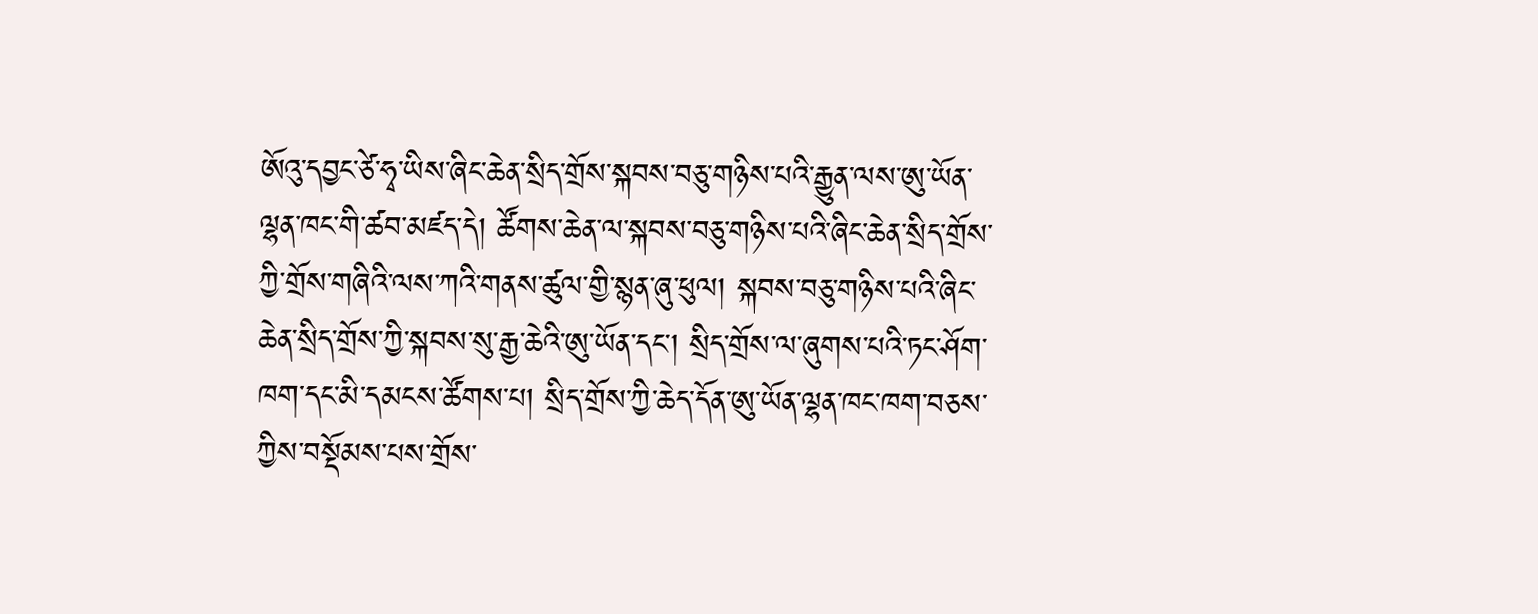ཨོའུ་དབྱང་ཙེ་ཧྭ་ཡིས་ཞིང་ཆེན་སྲིད་གྲོས་སྐབས་བཅུ་གཉིས་པའི་རྒྱུན་ལས་ཨུ་ཡོན་ལྷན་ཁང་གི་ཚབ་མཛད་དེ། ཚོགས་ཆེན་ལ་སྐབས་བཅུ་གཉིས་པའི་ཞིང་ཆེན་སྲིད་གྲོས་ཀྱི་གྲོས་གཞིའི་ལས་ཀའི་གནས་ཚུལ་གྱི་སྙན་ཞུ་ཕུལ། སྐབས་བཅུ་གཉིས་པའི་ཞིང་ཆེན་སྲིད་གྲོས་ཀྱི་སྐབས་སུ་རྒྱ་ཆེའི་ཨུ་ཡོན་དང་། སྲིད་གྲོས་ལ་ཞུགས་པའི་ཏང་ཤོག་ཁག་དང་མི་དམངས་ཚོགས་པ། སྲིད་གྲོས་ཀྱི་ཆེད་དོན་ཨུ་ཡོན་ལྷན་ཁང་ཁག་བཅས་ཀྱིས་བསྡོམས་པས་གྲོས་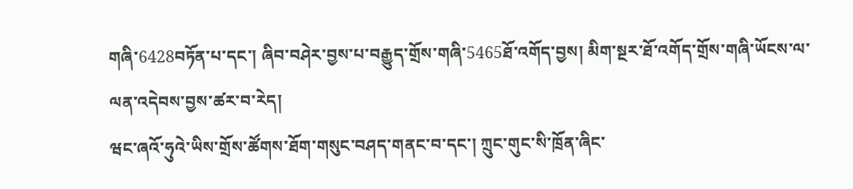གཞི་6428བཏོན་པ་དང་། ཞིབ་བཤེར་བྱས་པ་བརྒྱུད་གྲོས་གཞི་5465ཐོ་འགོད་བྱས། མིག་སྔར་ཐོ་འགོད་གྲོས་གཞི་ཡོངས་ལ་ལན་འདེབས་བྱས་ཚར་བ་རེད།
ཝང་ཞའོ་ཧུའེ་ཡིས་གྲོས་ཚོགས་ཐོག་གསུང་བཤད་གནང་བ་དང་། ཀྲུང་གུང་སི་ཁྲོན་ཞིང་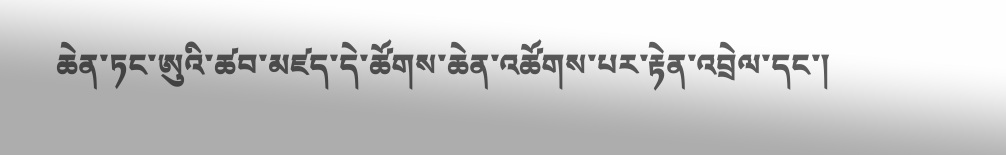ཆེན་ཏང་ཨུའི་ཚབ་མཛད་དེ་ཚོགས་ཆེན་འཚོགས་པར་རྟེན་འབྲེལ་དང་།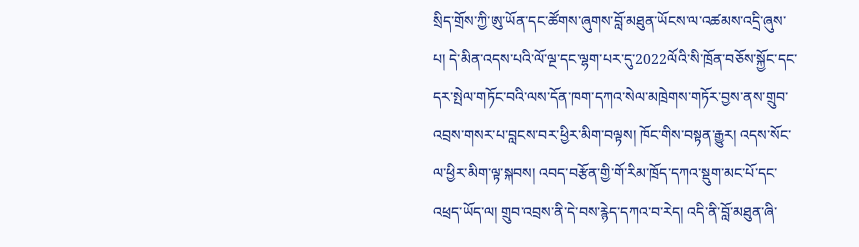སྲིད་གྲོས་ཀྱི་ཨུ་ཡོན་དང་ཚོགས་ཞུགས་བློ་མཐུན་ཡོངས་ལ་འཚམས་འདྲི་ཞུས་པ། དེ་མིན་འདས་པའི་ལོ་ལྔ་དང་ལྷག་པར་དུ་2022ལོའི་སི་ཁྲོན་བཅོས་སྐྱོང་དང་དར་སྤེལ་གཏོང་བའི་ལས་དོན་ཁག་དཀའ་སེལ་མཁྲེགས་གཏོར་བྱས་ནས་གྲུབ་འབྲས་གསར་པ་བླངས་བར་ཕྱིར་མིག་བལྟས། ཁོང་གིས་བསྟན་རྒྱུར། འདས་སོང་ལ་ཕྱིར་མིག་ལྟ་སྐབས། འབད་བརྩོན་གྱི་གོ་རིམ་ཁྲོད་དཀའ་སྡུག་མང་པོ་དང་འཕྲད་ཡོད་ལ། གྲུབ་འབྲས་ནི་དེ་བས་རྙེད་དཀའ་བ་རེད། འདི་ནི་བློ་མཐུན་ཞི་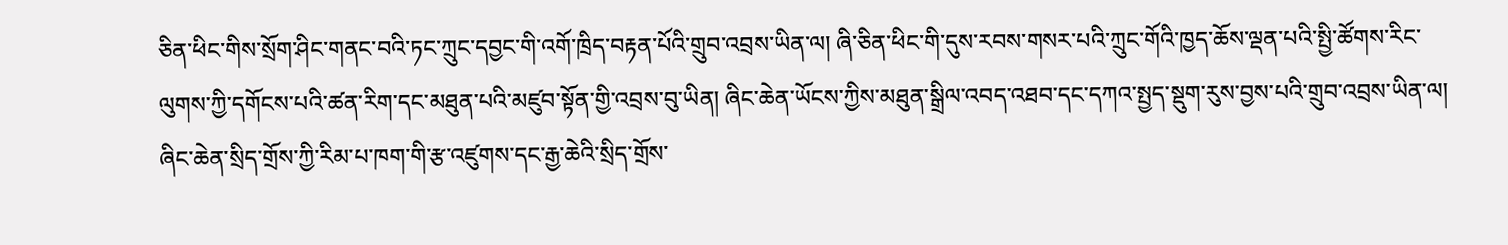ཅིན་ཕིང་གིས་སྲོག་ཤིང་གནང་བའི་ཏང་ཀྲུང་དབྱང་གི་འགོ་ཁྲིད་བརྟན་པོའི་གྲུབ་འབྲས་ཡིན་ལ། ཞི་ཅིན་ཕིང་གི་དུས་རབས་གསར་པའི་ཀྲུང་གོའི་ཁྱད་ཆོས་ལྡན་པའི་སྤྱི་ཚོགས་རིང་ལུགས་ཀྱི་དགོངས་པའི་ཚན་རིག་དང་མཐུན་པའི་མཛུབ་སྟོན་གྱི་འབྲས་བུ་ཡིན། ཞིང་ཆེན་ཡོངས་ཀྱིས་མཐུན་སྒྲིལ་འབད་འཐབ་དང་དཀའ་སྤྱད་སྡུག་རུས་བྱས་པའི་གྲུབ་འབྲས་ཡིན་ལ། ཞིང་ཆེན་སྲིད་གྲོས་ཀྱི་རིམ་པ་ཁག་གི་རྩ་འཛུགས་དང་རྒྱ་ཆེའི་སྲིད་གྲོས་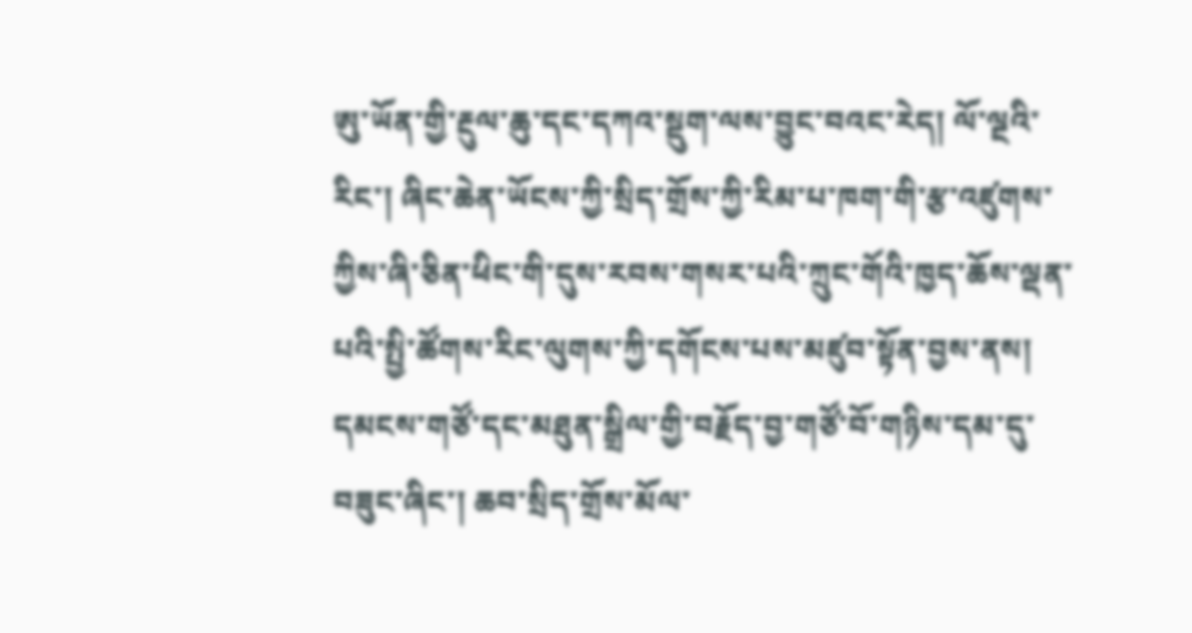ཨུ་ཡོན་གྱི་རྔུལ་ཆུ་དང་དཀའ་སྡུག་ལས་བྱུང་བའང་རེད། ལོ་ལྔའི་རིང་། ཞིང་ཆེན་ཡོངས་ཀྱི་སྲིད་གྲོས་ཀྱི་རིམ་པ་ཁག་གི་རྩ་འཛུགས་ཀྱིས་ཞི་ཅིན་ཕིང་གི་དུས་རབས་གསར་པའི་ཀྲུང་གོའི་ཁྱད་ཆོས་ལྡན་པའི་སྤྱི་ཚོགས་རིང་ལུགས་ཀྱི་དགོངས་པས་མཛུབ་སྟོན་བྱས་ནས། དམངས་གཙོ་དང་མཐུན་སྒྲིལ་གྱི་བརྗོད་བྱ་གཙོ་བོ་གཉིས་དམ་དུ་བཟུང་ཞིང་། ཆབ་སྲིད་གྲོས་མོལ་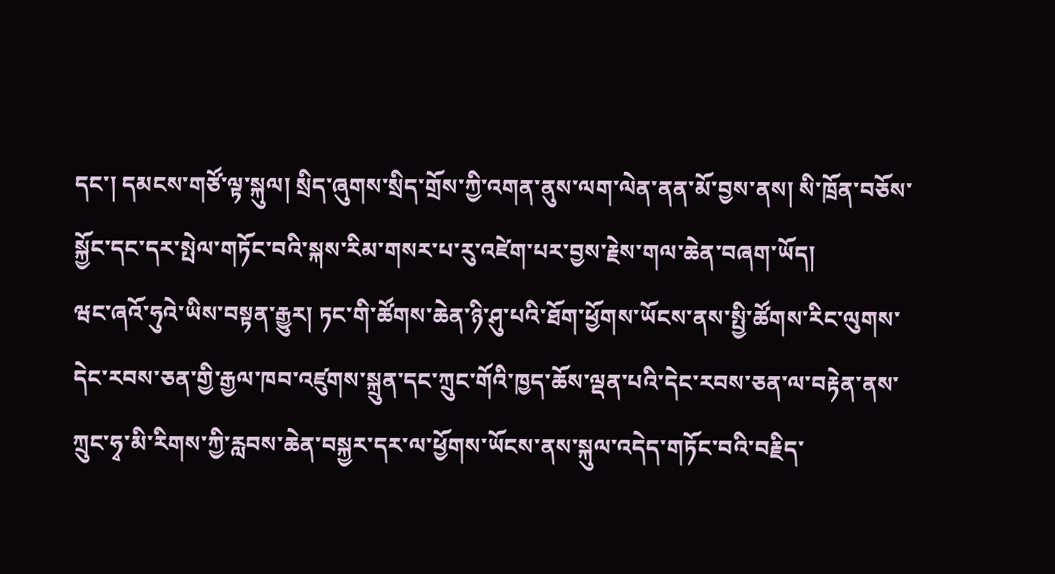དང་། དམངས་གཙོ་ལྟ་སྐུལ། སྲིད་ཞུགས་སྲིད་གྲོས་ཀྱི་འགན་ནུས་ལག་ལེན་ནན་མོ་བྱས་ནས། སི་ཁྲོན་བཅོས་སྐྱོང་དང་དར་སྤེལ་གཏོང་བའི་སྐས་རིམ་གསར་པ་རུ་འཛེག་པར་བྱས་རྗེས་གལ་ཆེན་བཞག་ཡོད།
ཝང་ཞའོ་ཧུའེ་ཡིས་བསྟན་རྒྱུར། ཏང་གི་ཚོགས་ཆེན་ཉི་ཤུ་པའི་ཐོག་ཕྱོགས་ཡོངས་ནས་སྤྱི་ཚོགས་རིང་ལུགས་དེང་རབས་ཅན་གྱི་རྒྱལ་ཁབ་འཛུགས་སྐྲུན་དང་ཀྲུང་གོའི་ཁྱད་ཆོས་ལྡན་པའི་དེང་རབས་ཅན་ལ་བརྟེན་ནས་ཀྲུང་ཧྭ་མི་རིགས་ཀྱི་རླབས་ཆེན་བསྐྱར་དར་ལ་ཕྱོགས་ཡོངས་ནས་སྐུལ་འདེད་གཏོང་བའི་བརྗིད་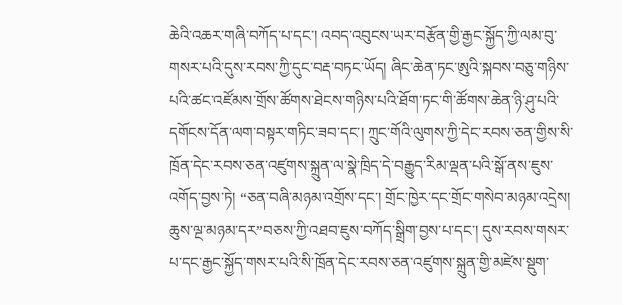ཆེའི་འཆར་གཞི་བཀོད་པ་དང་། འབད་འབུངས་ཡར་བརྩོན་གྱི་རྒྱང་སྐྱོད་ཀྱི་ལམ་བུ་གསར་པའི་དུས་རབས་ཀྱི་དུང་བརྡ་བཏང་ཡོད། ཞིང་ཆེན་ཏང་ཨུའི་སྐབས་བཅུ་གཉིས་པའི་ཚང་འཛོམས་གྲོས་ཚོགས་ཐེངས་གཉིས་པའི་ཐོག་ཏང་གི་ཚོགས་ཆེན་ཉི་ཤུ་པའི་དགོངས་དོན་ལག་བསྟར་གཏིང་ཟབ་དང་། ཀྲུང་གོའི་ལུགས་ཀྱི་དེང་རབས་ཅན་གྱིས་སི་ཁྲོན་དེང་རབས་ཅན་འཛུགས་སྐྲུན་ལ་སྣེ་ཁྲིད་དེ་བརྒྱུད་རིམ་ལྡན་པའི་སྒོ་ནས་ཇུས་འགོད་བྱས་ཏེ། “ཅན་བཞི་མཉམ་འགྲོས་དང་། གྲོང་ཁྱེར་དང་གྲོང་གསེབ་མཉམ་འདྲེས། ཆུས་ལྔ་མཉམ་དར”བཅས་ཀྱི་འཐབ་ཇུས་བཀོད་སྒྲིག་བྱས་པ་དང་། དུས་རབས་གསར་པ་དང་རྒྱང་སྐྱོད་གསར་པའི་སི་ཁྲོན་དེང་རབས་ཅན་འཛུགས་སྐྲུན་གྱི་མཛེས་སྡུག་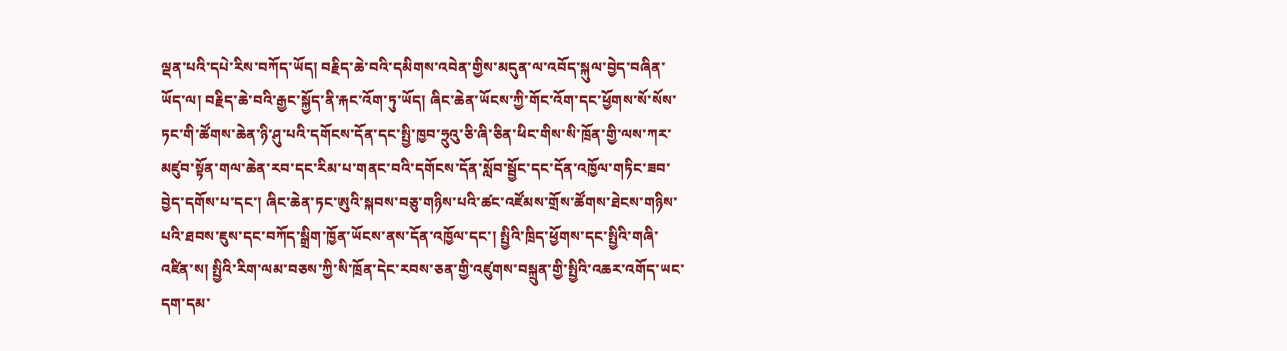ལྡན་པའི་དཔེ་རིས་བཀོད་ཡོད། བརྗིད་ཆེ་བའི་དམིགས་འབེན་གྱིས་མདུན་ལ་འབོད་སྐུལ་བྱེད་བཞིན་ཡོད་ལ། བརྗིད་ཆེ་བའི་རྒྱང་སྐྱོད་ནི་རྐང་འོག་ཏུ་ཡོད། ཞིང་ཆེན་ཡོངས་ཀྱི་གོང་འོག་དང་ཕྱོགས་སོ་སོས་ཏང་གི་ཚོགས་ཆེན་ཉི་ཤུ་པའི་དགོངས་དོན་དང་སྤྱི་ཁྱབ་ཧྲུའུ་ཅི་ཞི་ཅིན་ཕིང་གིས་སི་ཁྲོན་གྱི་ལས་ཀར་མཛུབ་སྟོན་གལ་ཆེན་རབ་དང་རིམ་པ་གནང་བའི་དགོངས་དོན་སློབ་སྦྱོང་དང་དོན་འཁྱོལ་གཏིང་ཟབ་བྱེད་དགོས་པ་དང་། ཞིང་ཆེན་ཏང་ཨུའི་སྐབས་བཅུ་གཉིས་པའི་ཚང་འཛོམས་གྲོས་ཚོགས་ཐེངས་གཉིས་པའི་ཐབས་ཇུས་དང་བཀོད་སྒྲིག་ཁྱོན་ཡོངས་ནས་དོན་འཁྱོལ་དང་། སྤྱིའི་ཁྲིད་ཕྱོགས་དང་སྤྱིའི་གཞི་འཛིན་ས། སྤྱིའི་རིག་ལམ་བཅས་ཀྱི་སི་ཁྲོན་དེང་རབས་ཅན་གྱི་འཛུགས་བསྐྲུན་གྱི་སྤྱིའི་འཆར་འགོད་ཡང་དག་དམ་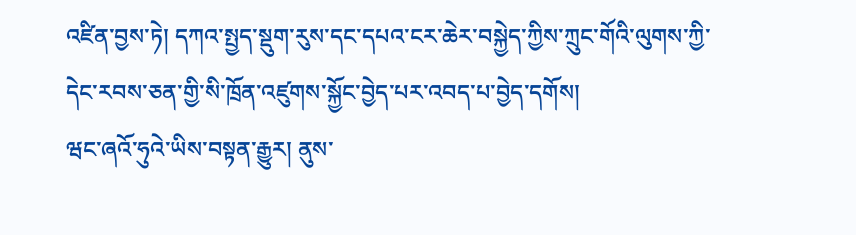འཛིན་བྱས་ཏེ། དཀའ་སྤྱད་སྡུག་རུས་དང་དཔའ་ངར་ཆེར་བསྐྱེད་ཀྱིས་ཀྲུང་གོའི་ལུགས་ཀྱི་དེང་རབས་ཅན་གྱི་སི་ཁྲོན་འཛུགས་སྐྱོང་བྱེད་པར་འབད་པ་བྱེད་དགོས།
ཝང་ཞའོ་ཧུའེ་ཡིས་བསྟན་རྒྱུར། ནུས་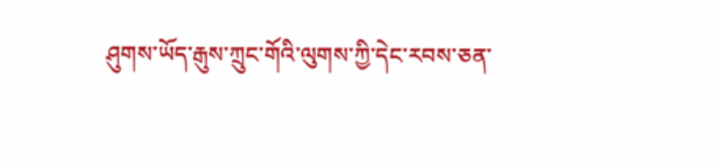ཤུགས་ཡོད་རྒུས་ཀྲུང་གོའི་ལུགས་ཀྱི་དེང་རབས་ཅན་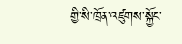གྱི་སི་ཁྲོན་འཛུགས་སྐྱོང་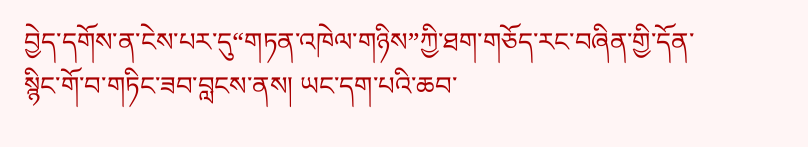བྱེད་དགོས་ན་ངེས་པར་དུ“གཏན་འཁེལ་གཉིས”ཀྱི་ཐག་གཅོད་རང་བཞིན་གྱི་དོན་སྙིང་གོ་བ་གཏིང་ཟབ་བླངས་ནས། ཡང་དག་པའི་ཆབ་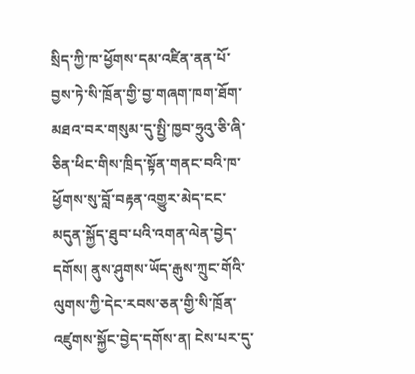སྲིད་ཀྱི་ཁ་ཕྱོགས་དམ་འཛིན་ནན་པོ་བྱས་ཏེ་སི་ཁྲོན་གྱི་བྱ་གཞག་ཁག་ཐོག་མཐའ་བར་གསུམ་དུ་སྤྱི་ཁྱབ་ཧྲུའུ་ཅི་ཞི་ཅིན་ཕིང་གིས་ཁྲིད་སྟོན་གནང་བའི་ཁ་ཕྱོགས་སུ་བློ་བརྟན་འགྱུར་མེད་ངང་མདུན་སྐྱོད་ཐུབ་པའི་འགན་ལེན་བྱེད་དགོས། ནུས་ཤུགས་ཡོད་རྒུས་ཀྲུང་གོའི་ལུགས་ཀྱི་དེང་རབས་ཅན་གྱི་སི་ཁྲོན་འཛུགས་སྐྱོང་བྱེད་དགོས་ན། ངེས་པར་དུ་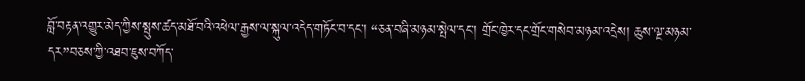བློ་བརྟན་འགྱུར་མེད་ཀྱིས་སྤུས་ཚད་མཐོ་བའི་འཕེལ་རྒྱས་ལ་སྐུལ་འདེད་གཏོང་བ་དང་། “ཅན་བཞི་མཉམ་སྤེལ་དང་། གྲོང་ཁྱེར་དང་གྲོང་གསེབ་མཉམ་འདྲེས། ཆུས་ལྔ་མཉམ་དར”བཅས་ཀྱི་འཐབ་ཇུས་བཀོད་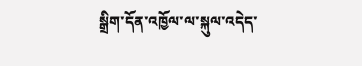སྒྲིག་དོན་འཁྱོལ་ལ་སྐུལ་འདེད་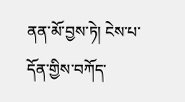ནན་མོ་བྱས་ཏེ། ངེས་པ་དོན་གྱིས་བཀོད་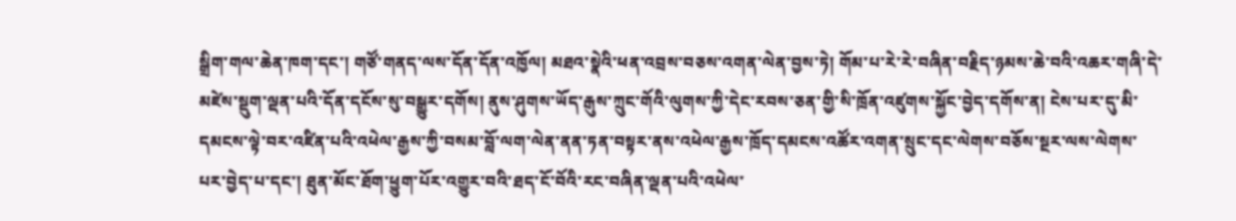སྒྲིག་གལ་ཆེན་ཁག་དང་། གཙོ་གནད་ལས་དོན་དོན་འཁྱོལ། མཐའ་སྣེའི་ཕན་འབྲས་བཅས་འགན་ལེན་བྱས་ཏེ། གོམ་པ་རེ་རེ་བཞིན་བརྗིད་ཉམས་ཆེ་བའི་འཆར་གཞི་དེ་མཛེས་སྡུག་ལྡན་པའི་དོན་དངོས་སུ་བསྒྱུར་དགོས། ནུས་ཤུགས་ཡོད་རྒུས་ཀྲུང་གོའི་ལུགས་ཀྱི་དེང་རབས་ཅན་གྱི་སི་ཁྲོན་འཛུགས་སྐྱོང་བྱེད་དགོས་ན། ངེས་པར་དུ་མི་དམངས་ལྟེ་བར་འཛིན་པའི་འཕེལ་རྒྱས་ཀྱི་བསམ་བློ་ལག་ལེན་ནན་ཏན་བསྟར་ནས་འཕེལ་རྒྱས་ཁྲོད་དམངས་འཚོར་འགན་སྲུང་དང་ལེགས་བཅོས་སྔར་ལས་ལེགས་པར་བྱེད་པ་དང་། ཐུན་མོང་ཐོག་ཕྱུག་པོར་འགྱུར་བའི་ཐད་ངོ་བོའི་རང་བཞིན་ལྡན་པའི་འཕེལ་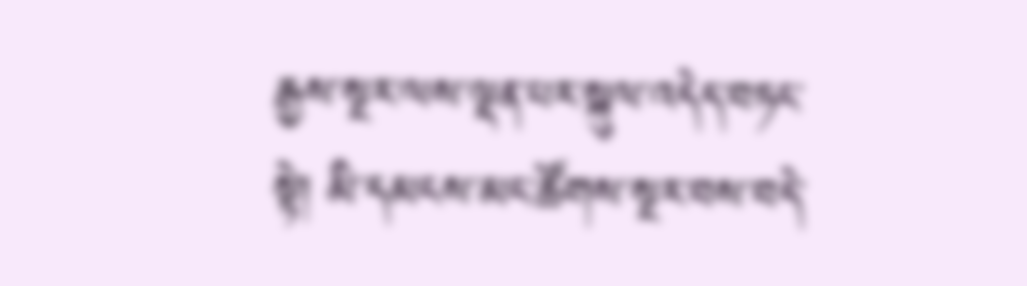རྒྱས་སྔར་ལས་ལྡན་པར་སྐུལ་འདེད་བཏང་སྟེ། མི་དམངས་མང་ཚོགས་སྔར་བས་བདེ་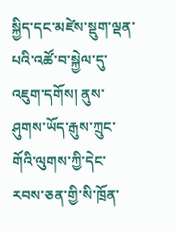སྐྱིད་དང་མཛེས་སྡུག་ལྡན་པའི་འཚོ་བ་སྐྱེལ་དུ་འཇུག་དགོས། ནུས་ཤུགས་ཡོད་རྒུས་ཀྲུང་གོའི་ལུགས་ཀྱི་དེང་རབས་ཅན་གྱི་སི་ཁྲོན་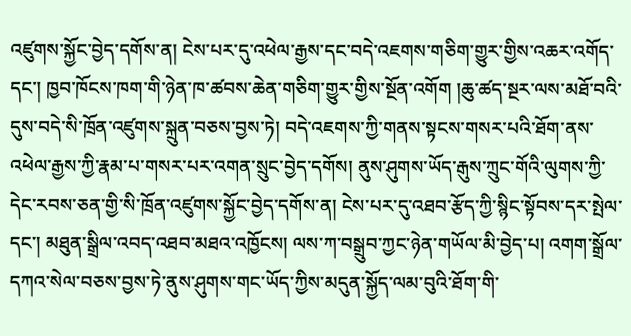འཛུགས་སྐྱོང་བྱེད་དགོས་ན། ངེས་པར་དུ་འཕེལ་རྒྱས་དང་བདེ་འཇགས་གཅིག་གྱུར་གྱིས་འཆར་འགོད་དང་། ཁྱབ་ཁོངས་ཁག་གི་ཉེན་ཁ་ཚབས་ཆེན་གཅིག་གྱུར་གྱིས་སྔོན་འགོག །ཆུ་ཚད་སྔར་ལས་མཐོ་བའི་དུས་བདེ་སི་ཁྲོན་འཛུགས་སྐྲུན་བཅས་བྱས་ཏེ། བདེ་འཇགས་ཀྱི་གནས་སྟངས་གསར་པའི་ཐོག་ནས་འཕེལ་རྒྱས་ཀྱི་རྣམ་པ་གསར་པར་འགན་སྲུང་བྱེད་དགོས། ནུས་ཤུགས་ཡོད་རྒུས་ཀྲུང་གོའི་ལུགས་ཀྱི་དེང་རབས་ཅན་གྱི་སི་ཁྲོན་འཛུགས་སྐྱོང་བྱེད་དགོས་ན། ངེས་པར་དུ་འཐབ་རྩོད་ཀྱི་སྙིང་སྟོབས་དར་སྤེལ་དང་། མཐུན་སྒྲིལ་འབད་འཐབ་མཐའ་འཁྱོངས། ལས་ཀ་བསྒྲུབ་ཀྱང་ཉེན་གཡོལ་མི་བྱེད་པ། འགག་སྒྲོལ་དཀའ་སེལ་བཅས་བྱས་ཏེ་ནུས་ཤུགས་གང་ཡོད་ཀྱིས་མདུན་སྐྱོད་ལམ་བུའི་ཐོག་གི་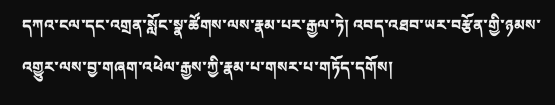དཀའ་ངལ་དང་འགྲན་སློང་སྣ་ཚོགས་ལས་རྣམ་པར་རྒྱལ་ཏེ། འབད་འཐབ་ཡར་བརྩོན་གྱི་ཉམས་འགྱུར་ལས་བྱ་གཞག་འཕེལ་རྒྱས་ཀྱི་རྣམ་པ་གསར་པ་གཏོད་དགོས།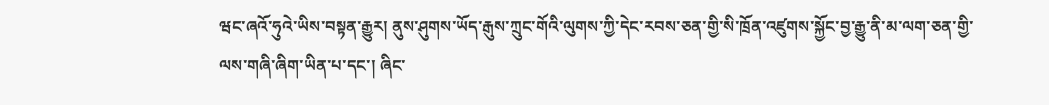ཝང་ཞའོ་ཧུའེ་ཡིས་བསྟན་རྒྱུར། ནུས་ཤུགས་ཡོད་རྒུས་ཀྲུང་གོའི་ལུགས་ཀྱི་དེང་རབས་ཅན་གྱི་སི་ཁྲོན་འཛུགས་སྐྱོང་བྱ་རྒྱུ་ནི་མ་ལག་ཅན་གྱི་ལས་གཞི་ཞིག་ཡིན་པ་དང་། ཞིང་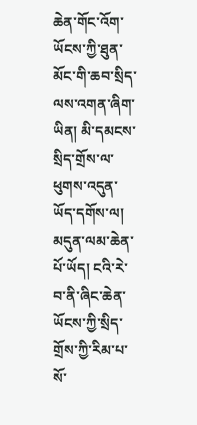ཆེན་གོང་འོག་ཡོངས་ཀྱི་ཐུན་མོང་གི་ཆབ་སྲིད་ལས་འགན་ཞིག་ཡིན། མི་དམངས་སྲིད་གྲོས་ལ་ཕུགས་འདུན་ཡོད་དགོས་ལ། མདུན་ལམ་ཆེན་པོ་ཡོད། ངའི་རེ་བ་ནི་ཞིང་ཆེན་ཡོངས་ཀྱི་སྲིད་གྲོས་ཀྱི་རིམ་པ་སོ་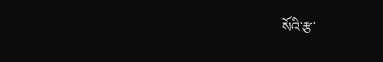སོའི་རྩ་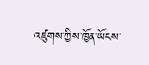འཛུགས་ཀྱིས་ཁྱོན་ཡོངས་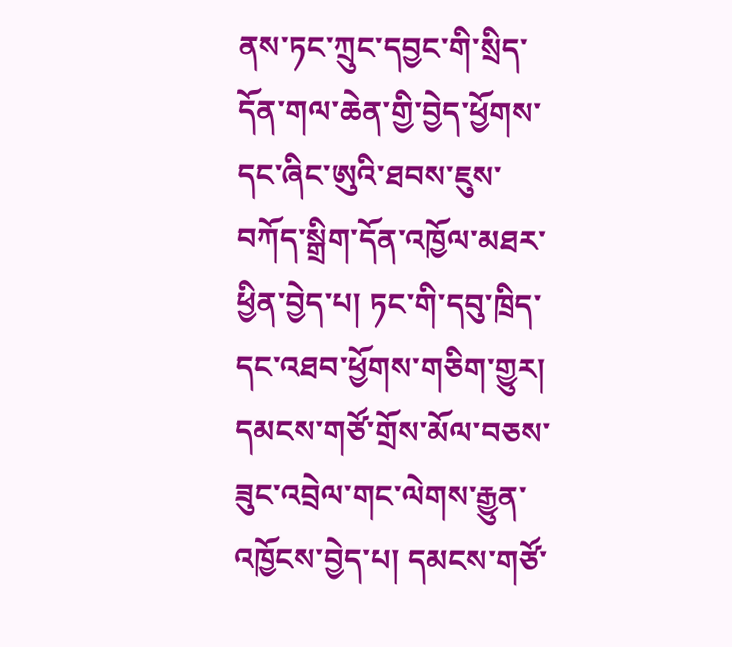ནས་ཏང་ཀྲུང་དབྱང་གི་སྲིད་དོན་གལ་ཆེན་གྱི་བྱེད་ཕྱོགས་དང་ཞིང་ཨུའི་ཐབས་ཇུས་བཀོད་སྒྲིག་དོན་འཁྱོལ་མཐར་ཕྱིན་བྱེད་པ། ཏང་གི་དབུ་ཁྲིད་དང་འཐབ་ཕྱོགས་གཅིག་གྱུར། དམངས་གཙོ་གྲོས་མོལ་བཅས་ཟུང་འབྲེལ་གང་ལེགས་རྒྱུན་འཁྱོངས་བྱེད་པ། དམངས་གཙོ་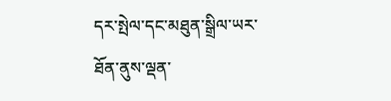དར་སྤེལ་དང་མཐུན་སྒྲིལ་ཡར་ཐོན་ནུས་ལྡན་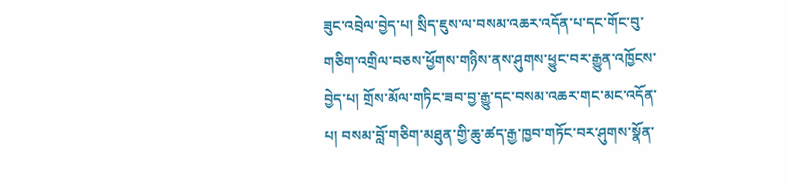ཟུང་འབྲེལ་བྱེད་པ། སྲིད་ཇུས་ལ་བསམ་འཆར་འདོན་པ་དང་གོང་བུ་གཅིག་འགྲིལ་བཅས་ཕྱོགས་གཉིས་ནས་ཤུགས་ཕྱུང་བར་རྒྱུན་འཁྱོངས་བྱེད་པ། གྲོས་མོལ་གཏིང་ཟབ་བྱ་རྒྱུ་དང་བསམ་འཆར་གང་མང་འདོན་པ། བསམ་བློ་གཅིག་མཐུན་གྱི་ཆུ་ཚད་རྒྱ་ཁྱབ་གཏོང་བར་ཤུགས་སྣོན་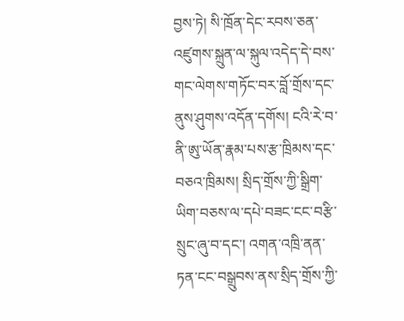བྱས་ཏེ། སི་ཁྲོན་དེང་རབས་ཅན་འཛུགས་སྐྲུན་ལ་སྐུལ་འདེད་དེ་བས་གང་ལེགས་གཏོང་བར་བློ་གྲོས་དང་ནུས་ཤུགས་འདོན་དགོས། ངའི་རེ་བ་ནི་ཨུ་ཡོན་རྣམ་པས་རྩ་ཁྲིམས་དང་བཅའ་ཁྲིམས། སྲིད་གྲོས་ཀྱི་སྒྲིག་ཡིག་བཅས་ལ་དཔེ་བཟང་ངང་བརྩི་སྲུང་ཞུ་བ་དང་། འགན་འཁྲི་ནན་ཏན་ངང་བསྒྲུབས་ནས་སྲིད་གྲོས་ཀྱི་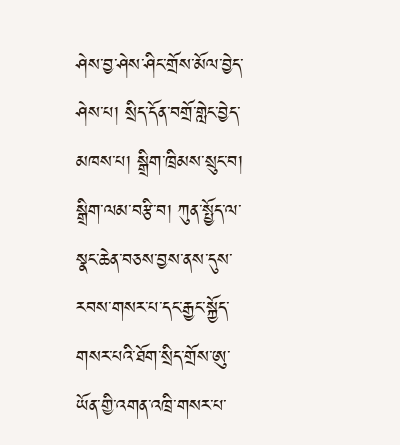ཤེས་བྱ་ཤེས་ཤིང་གྲོས་མོལ་བྱེད་ཤེས་པ། སྲིད་དོན་བགྲོ་གླེང་བྱེད་མཁས་པ། སྒྲིག་ཁྲིམས་སྲུང་བ། སྒྲིག་ལམ་བརྩི་བ། ཀུན་སྤྱོད་ལ་སྣང་ཆེན་བཅས་བྱས་ནས་དུས་རབས་གསར་པ་དང་རྒྱང་སྐྱོད་གསར་པའི་ཐོག་སྲིད་གྲོས་ཨུ་ཡོན་གྱི་འགན་འཁྲི་གསར་པ་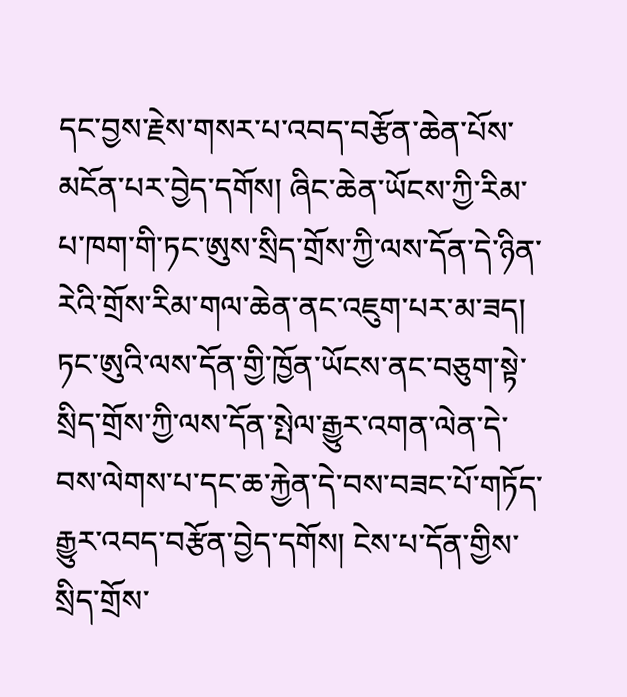དང་བྱས་རྗེས་གསར་པ་འབད་བརྩོན་ཆེན་པོས་མངོན་པར་བྱེད་དགོས། ཞིང་ཆེན་ཡོངས་ཀྱི་རིམ་པ་ཁག་གི་ཏང་ཨུས་སྲིད་གྲོས་ཀྱི་ལས་དོན་དེ་ཉིན་རེའི་གྲོས་རིམ་གལ་ཆེན་ནང་འཇུག་པར་མ་ཟད། ཏང་ཨུའི་ལས་དོན་གྱི་ཁྱོན་ཡོངས་ནང་བཅུག་སྟེ་སྲིད་གྲོས་ཀྱི་ལས་དོན་སྤེལ་རྒྱུར་འགན་ལེན་དེ་བས་ལེགས་པ་དང་ཆ་རྐྱེན་དེ་བས་བཟང་པོ་གཏོད་རྒྱུར་འབད་བརྩོན་བྱེད་དགོས། ངེས་པ་དོན་གྱིས་སྲིད་གྲོས་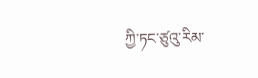ཀྱི་ཏང་ཙུའུ་རིམ་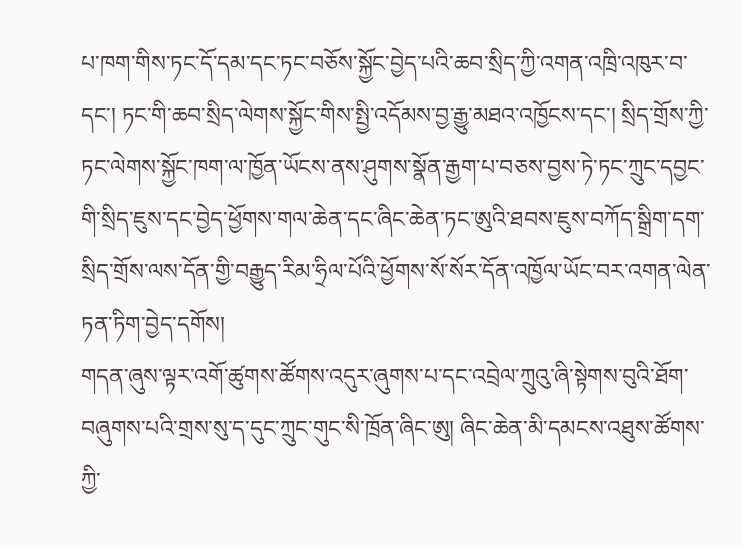པ་ཁག་གིས་ཏང་དོ་དམ་དང་ཏང་བཅོས་སྐྱོང་བྱེད་པའི་ཆབ་སྲིད་ཀྱི་འགན་འཁྲི་འཁུར་བ་དང་། ཏང་གི་ཆབ་སྲིད་ལེགས་སྐྱོང་གིས་སྤྱི་འདོམས་བྱ་རྒྱུ་མཐའ་འཁྱོངས་དང་། སྲིད་གྲོས་ཀྱི་ཏང་ལེགས་སྐྱོང་ཁག་ལ་ཁྱོན་ཡོངས་ནས་ཤུགས་སྣོན་རྒྱག་པ་བཅས་བྱས་ཏེ་ཏང་ཀྲུང་དབྱང་གི་སྲིད་ཇུས་དང་བྱེད་ཕྱོགས་གལ་ཆེན་དང་ཞིང་ཆེན་ཏང་ཨུའི་ཐབས་ཇུས་བཀོད་སྒྲིག་དག་སྲིད་གྲོས་ལས་དོན་གྱི་བརྒྱུད་རིམ་ཧྲིལ་པོའི་ཕྱོགས་སོ་སོར་དོན་འཁྱོལ་ཡོང་བར་འགན་ལེན་ཏན་ཏིག་བྱེད་དགོས།
གདན་ཞུས་ལྟར་འགོ་ཚུགས་ཚོགས་འདུར་ཞུགས་པ་དང་འབྲེལ་ཀྲུའུ་ཞི་སྟེགས་བུའི་ཐོག་བཞུགས་པའི་གྲས་སུ་ད་དུང་ཀྲུང་གུང་སི་ཁྲོན་ཞིང་ཨུ། ཞིང་ཆེན་མི་དམངས་འཐུས་ཚོགས་ཀྱི་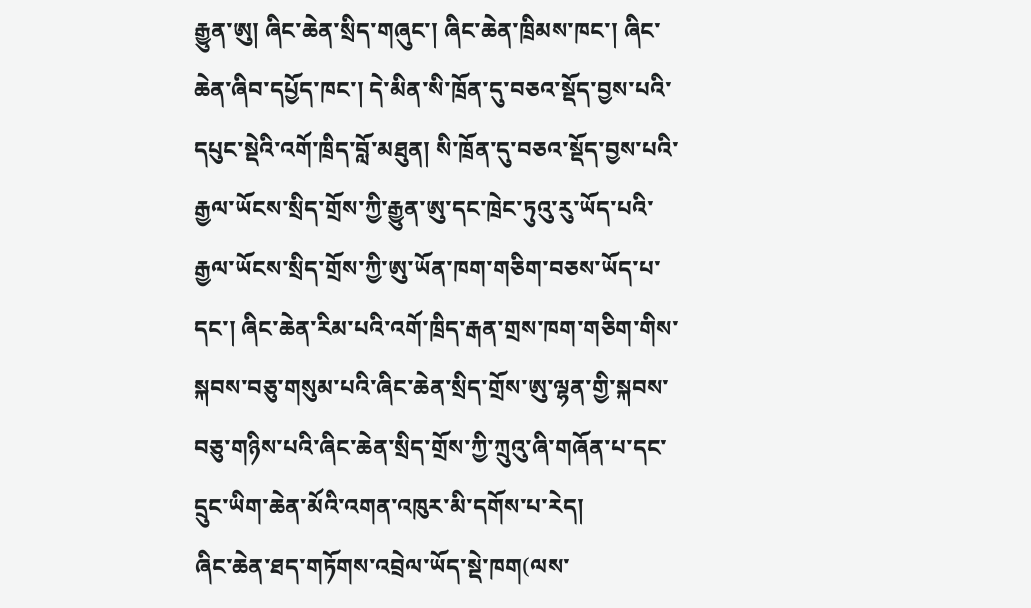རྒྱུན་ཨུ། ཞིང་ཆེན་སྲིད་གཞུང་། ཞིང་ཆེན་ཁྲིམས་ཁང་། ཞིང་ཆེན་ཞིབ་དཔྱོད་ཁང་། དེ་མིན་སི་ཁྲོན་དུ་བཅའ་སྡོད་བྱས་པའི་དཔུང་སྡེའི་འགོ་ཁྲིད་བློ་མཐུན། སི་ཁྲོན་དུ་བཅའ་སྡོད་བྱས་པའི་རྒྱལ་ཡོངས་སྲིད་གྲོས་ཀྱི་རྒྱུན་ཨུ་དང་ཁྲེང་ཏུའུ་རུ་ཡོད་པའི་རྒྱལ་ཡོངས་སྲིད་གྲོས་ཀྱི་ཨུ་ཡོན་ཁག་གཅིག་བཅས་ཡོད་པ་དང་། ཞིང་ཆེན་རིམ་པའི་འགོ་ཁྲིད་རྒན་གྲས་ཁག་གཅིག་གིས་སྐབས་བཅུ་གསུམ་པའི་ཞིང་ཆེན་སྲིད་གྲོས་ཨུ་ལྷན་གྱི་སྐབས་བཅུ་གཉིས་པའི་ཞིང་ཆེན་སྲིད་གྲོས་ཀྱི་ཀྲུའུ་ཞི་གཞོན་པ་དང་དྲུང་ཡིག་ཆེན་མོའི་འགན་འཁུར་མི་དགོས་པ་རེད།
ཞིང་ཆེན་ཐད་གཏོགས་འབྲེལ་ཡོད་སྡེ་ཁག(ལས་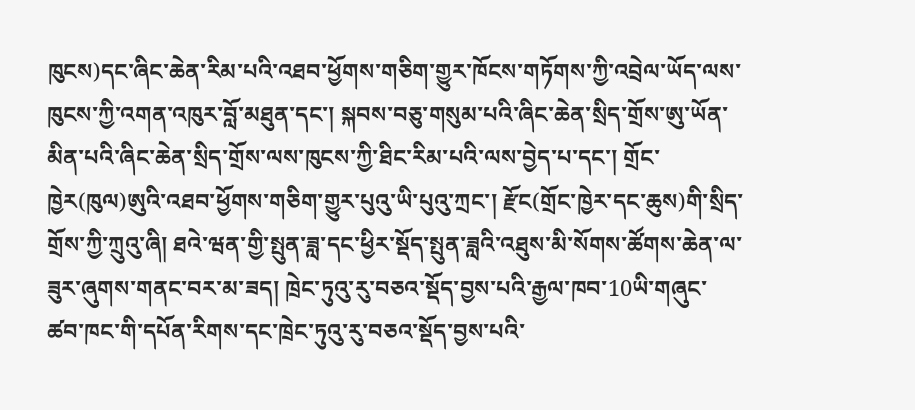ཁུངས)དང་ཞིང་ཆེན་རིམ་པའི་འཐབ་ཕྱོགས་གཅིག་གྱུར་ཁོངས་གཏོགས་ཀྱི་འབྲེལ་ཡོད་ལས་ཁུངས་ཀྱི་འགན་འཁུར་བློ་མཐུན་དང་། སྐབས་བཅུ་གསུམ་པའི་ཞིང་ཆེན་སྲིད་གྲོས་ཨུ་ཡོན་མིན་པའི་ཞིང་ཆེན་སྲིད་གྲོས་ལས་ཁུངས་ཀྱི་ཐིང་རིམ་པའི་ལས་བྱེད་པ་དང་། གྲོང་ཁྱེར(ཁུལ)ཨུའི་འཐབ་ཕྱོགས་གཅིག་གྱུར་པུའུ་ཡི་པུའུ་ཀྲང་། རྫོང(གྲོང་ཁྱེར་དང་ཆུས)གི་སྲིད་གྲོས་ཀྱི་ཀྲུའུ་ཞི། ཐའེ་ཝན་གྱི་སྤུན་ཟླ་དང་ཕྱིར་སྡོད་སྤུན་ཟླའི་འཐུས་མི་སོགས་ཚོགས་ཆེན་ལ་ཟུར་ཞུགས་གནང་བར་མ་ཟད། ཁྲེང་ཏུའུ་རུ་བཅའ་སྡོད་བྱས་པའི་རྒྱལ་ཁབ་10ཡི་གཞུང་ཚབ་ཁང་གི་དཔོན་རིགས་དང་ཁྲེང་ཏུའུ་རུ་བཅའ་སྡོད་བྱས་པའི་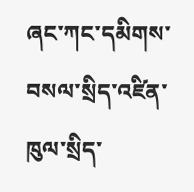ཞང་ཀང་དམིགས་བསལ་སྲིད་འཛིན་ཁུལ་སྲིད་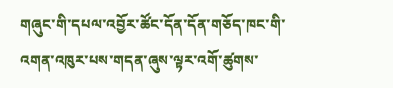གཞུང་གི་དཔལ་འབྱོར་ཚོང་དོན་དོན་གཅོད་ཁང་གི་འགན་འཁུར་པས་གདན་ཞུས་ལྟར་འགོ་ཚུགས་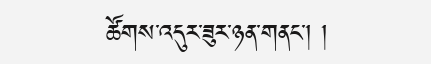ཚོགས་འདུར་ཟུར་ཉན་གནང་། །